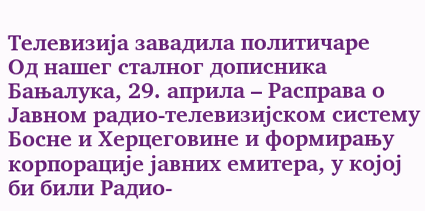Телевизија завадила политичаре
Од нашег сталног дописника
Бањалука, 29. априла – Расправа о Јавном радио-телевизијском систему Босне и Херцеговине и формирању корпорације јавних емитера, у којој би били Радио-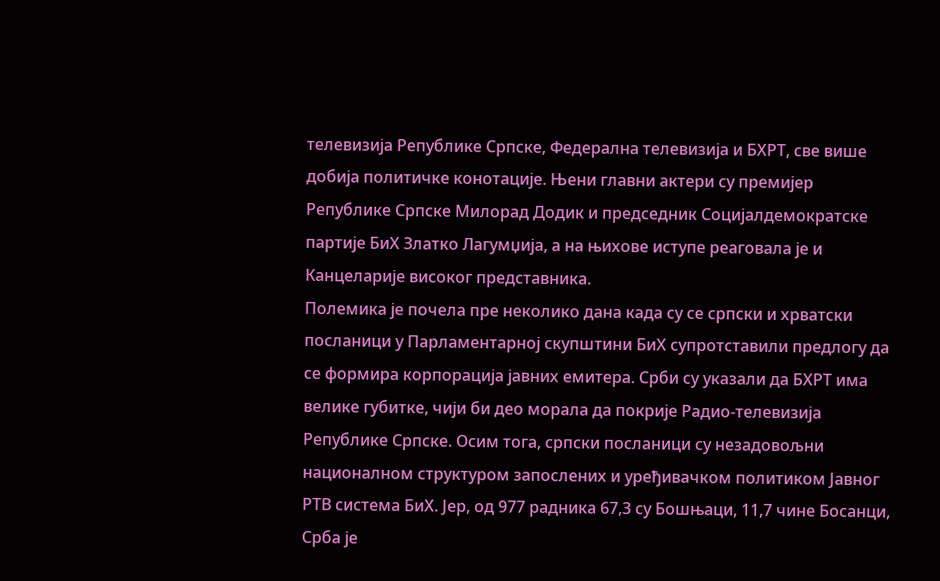телевизија Републике Српске, Федерална телевизија и БХРТ, све више добија политичке конотације. Њени главни актери су премијер Републике Српске Милорад Додик и председник Социјалдемократске партије БиХ Златко Лагумџија, а на њихове иступе реаговала је и Канцеларије високог представника.
Полемика је почела пре неколико дана када су се српски и хрватски посланици у Парламентарној скупштини БиХ супротставили предлогу да се формира корпорација јавних емитера. Срби су указали да БХРТ има велике губитке, чији би део морала да покрије Радио-телевизија Републике Српске. Осим тога, српски посланици су незадовољни националном структуром запослених и уређивачком политиком Јавног РТВ система БиХ. Јер, од 977 радника 67,3 су Бошњаци, 11,7 чине Босанци, Срба је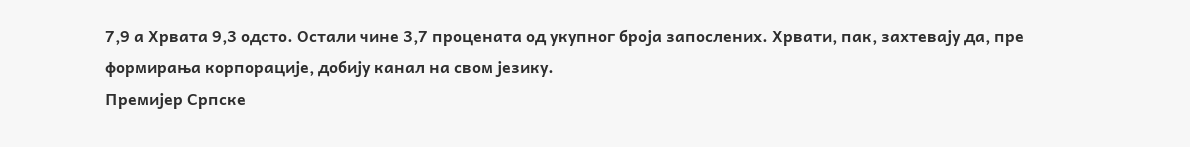7,9 а Хрвата 9,3 одсто. Остали чине 3,7 процената од укупног броја запослених. Хрвати, пак, захтевају да, пре формирања корпорације, добију канал на свом језику.
Премијер Српске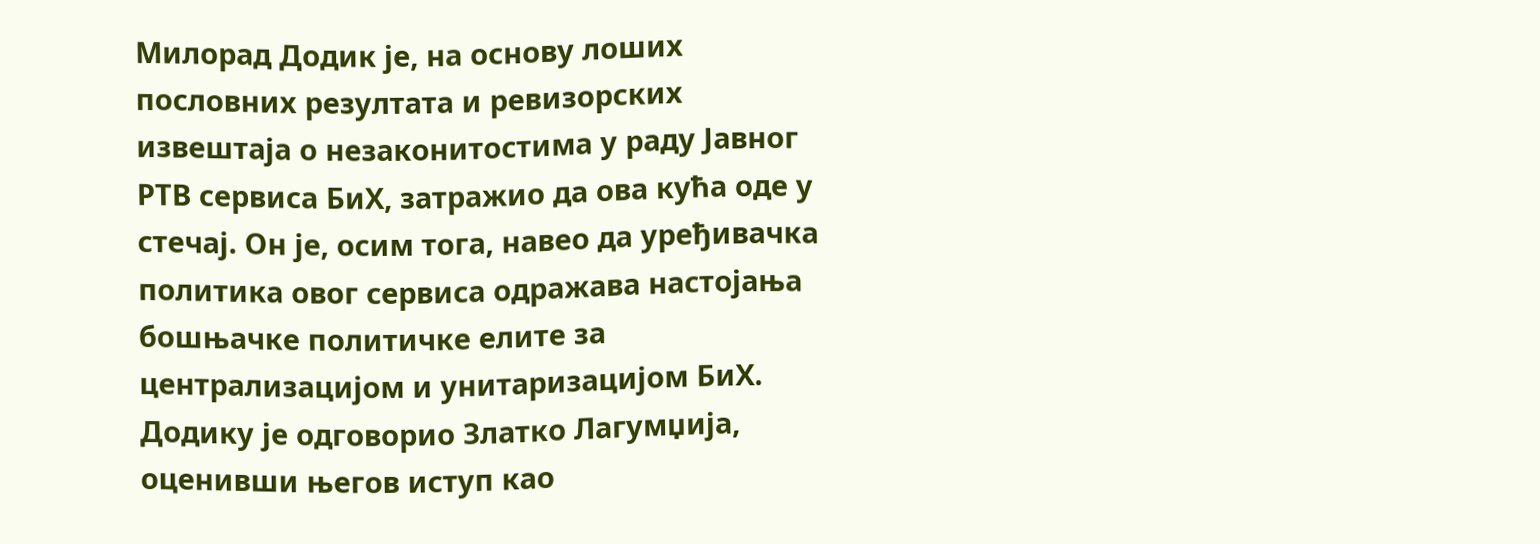Милорад Додик је, на основу лоших пословних резултата и ревизорских извештаја о незаконитостима у раду Јавног РТВ сервиса БиХ, затражио да ова кућа оде у стечај. Он је, осим тога, навео да уређивачка политика овог сервиса одражава настојања бошњачке политичке елите за централизацијом и унитаризацијом БиХ. Додику је одговорио Златко Лагумџија, оценивши његов иступ као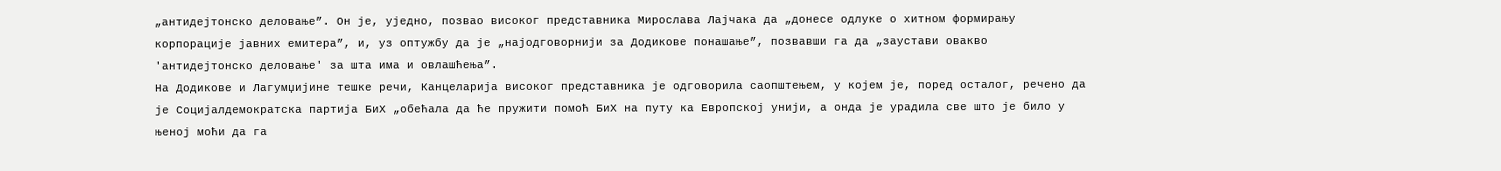„антидејтонско деловање”. Он је, уједно, позвао високог представника Мирослава Лајчака да „донесе одлуке о хитном формирању корпорације јавних емитера”, и, уз оптужбу да је „најодговорнији за Додикове понашање”, позвавши га да „заустави овакво 'антидејтонско деловање' за шта има и овлашћења”.
На Додикове и Лагумџијине тешке речи, Канцеларија високог представника је одговорила саопштењем, у којем је, поред осталог, речено да је Социјалдемократска партија БиХ „обећала да ће пружити помоћ БиХ на путу ка Европској унији, а онда је урадила све што је било у њеној моћи да га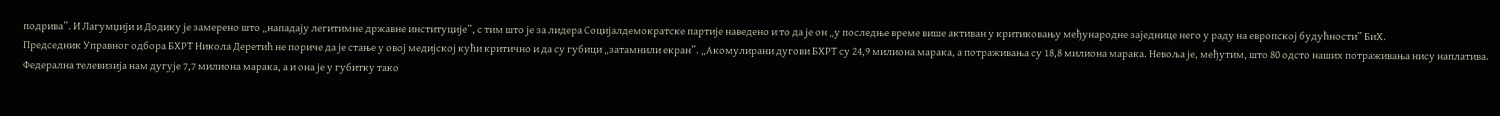подрива”. И Лагумџији и Додику је замерено што „нападају легитимне државне институције”, с тим што је за лидера Социјалдемократске партије наведено и то да је он „у последње време више активан у критиковању међународне заједнице него у раду на европској будућности” БиХ.
Председник Управног одбора БХРТ Никола Деретић не пориче да је стање у овој медијској кући критично и да су губици „затамнили екран”. „Акомулирани дугови БХРТ су 24,9 милиона марака, а потраживања су 18,8 милиона марака. Невоља је, међутим, што 80 одсто наших потраживања нису наплатива. Федерална телевизија нам дугује 7,7 милиона марака, а и она је у губитку тако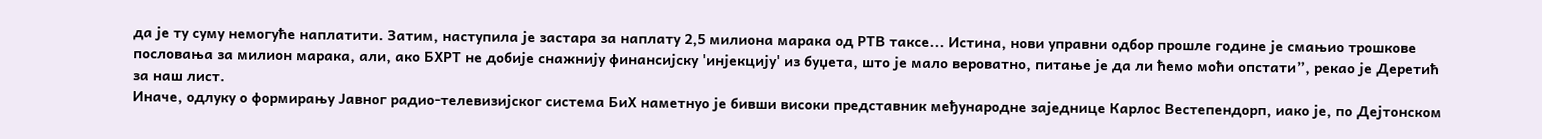да је ту суму немогуће наплатити. Затим, наступила је застара за наплату 2,5 милиона марака од РТВ таксе... Истина, нови управни одбор прошле године је смањио трошкове пословања за милион марака, али, ако БХРТ не добије снажнију финансијску 'инјекцију' из буџета, што је мало вероватно, питање је да ли ћемо моћи опстати”, рекао је Деретић за наш лист.
Иначе, одлуку о формирању Јавног радио-телевизијског система БиХ наметнуо је бивши високи представник међународне заједнице Карлос Вестепендорп, иако је, по Дејтонском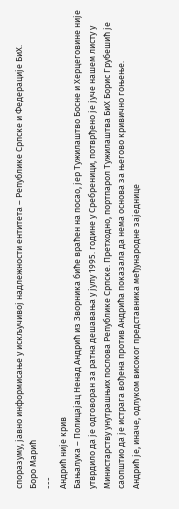споразуму, јавно информисање у искључивој надлежности ентитета – Републике Српске и Федерације БиХ.
Боро Марић
---
Андрић није крив
Бањалука – Полицајац Ненад Андрић из Зворника биће враћен на посао, јер Тужилаштво Босне и Херцеговине није утврдило да је одговоран за ратна дешавања у јулу 1995. године у Сребреници, потврђено је јуче нашем листу у Министарству унутрашњих послова Републике Српске. Претходно, портпарол Тужилаштва БиХ Борис Грубешић је саопштио да је истрага вођена против Андрића показала да нема основа за његово кривично гоњење.
Андрић је, иначе, одлуком високог представника међународне заједнице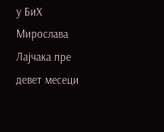у БиХ Мирослава Лајчака пре девет месеци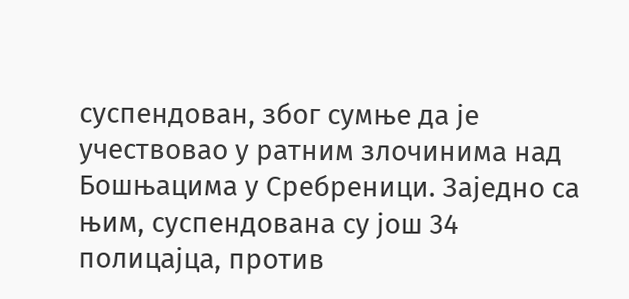суспендован, због сумње да је учествовао у ратним злочинима над Бошњацима у Сребреници. Заједно са њим, суспендована су још 34 полицајца, против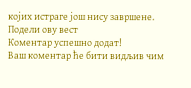којих истраге још нису завршене.
Подели ову вест
Комeнтар успeшно додат!
Ваш комeнтар ћe бити видљив чим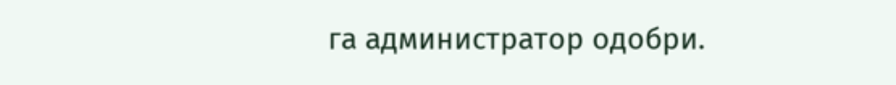га администратор одобри.